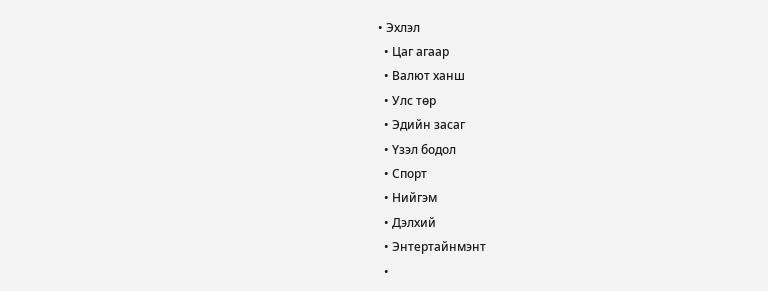• Эхлэл
  • Цаг агаар
  • Валют ханш
  • Улс төр
  • Эдийн засаг
  • Үзэл бодол
  • Спорт
  • Нийгэм
  • Дэлхий
  • Энтертайнмэнт
  •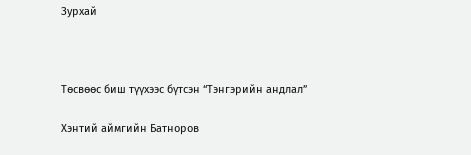Зурхай



Төсвөөс биш түүхээс бүтсэн “Тэнгэрийн андлал”

Хэнтий аймгийн Батноров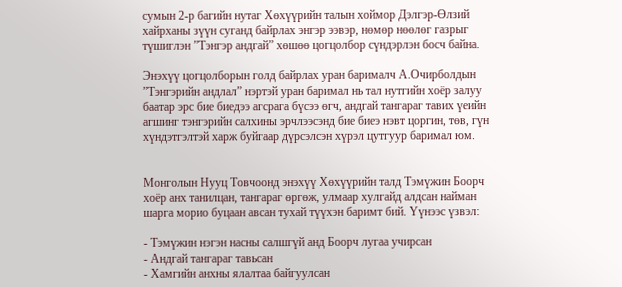сумын 2-р багийн нутаг Хөхүүрийн талын хоймор Дэлгэр-Өлзий хайрханы зүүн суганд байрлах энгэр ээвэр, нөмөр нөөлөг газрыг түшиглэн ”Тэнгэр андгай” хөшөө цогцолбор сүндэрлэн босч байна.

Энэхүү цогцолборын голд байрлах уран барималч А.Очирболдын ”Тэнгэрийн андлал” нэртэй уран баримал нь тал нутгийн хоёр залуу баатар эрс бие биедээ агсрага бүсээ өгч, андгай тангараг тавих үеийн агшинг тэнгэрийн салхины эрчлээсэнд бие биеэ нэвт цоргин, төв, гүн хүндэтгэлтэй харж буйгаар дүрсэлсэн хүрэл цутгуур баримал юм.


Монголын Нууц Товчоонд энэхүү Хөхүүрийн талд Тэмүжин Боорч хоёр анх танилцан, тангараг өргөж, улмаар хулгайд алдсан найман шарга морио буцаан авсан тухай түүхэн баримт бий. Үүнээс үзвэл:

- Тэмүжин нэгэн насны салшгүй анд Боорч лугаа учирсан
- Андгай тангараг тавьсан
- Хамгийн анхны ялалтаа байгуулсан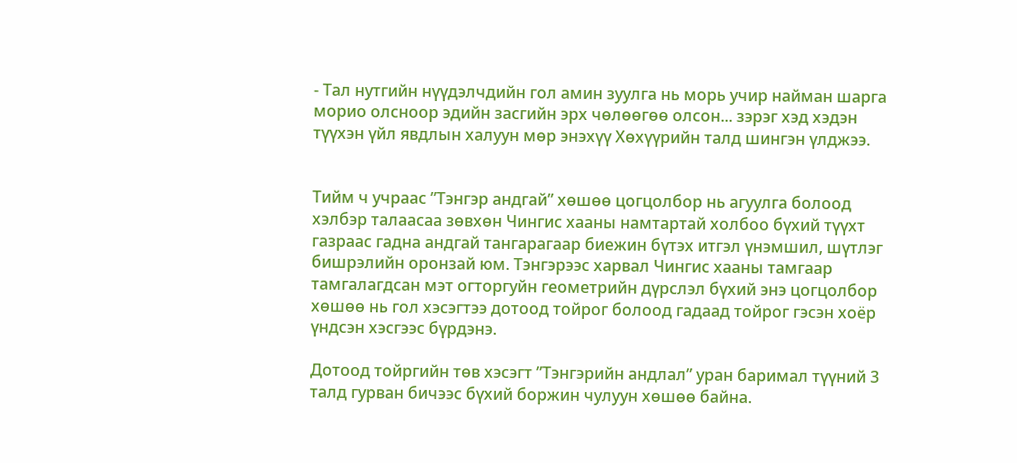- Тал нутгийн нүүдэлчдийн гол амин зуулга нь морь учир найман шарга морио олсноор эдийн засгийн эрх чөлөөгөө олсон... зэрэг хэд хэдэн түүхэн үйл явдлын халуун мөр энэхүү Хөхүүрийн талд шингэн үлджээ.


Тийм ч учраас ”Тэнгэр андгай” хөшөө цогцолбор нь агуулга болоод хэлбэр талаасаа зөвхөн Чингис хааны намтартай холбоо бүхий түүхт газраас гадна андгай тангарагаар биежин бүтэх итгэл үнэмшил, шүтлэг бишрэлийн оронзай юм. Тэнгэрээс харвал Чингис хааны тамгаар тамгалагдсан мэт огторгуйн геометрийн дүрслэл бүхий энэ цогцолбор хөшөө нь гол хэсэгтээ дотоод тойрог болоод гадаад тойрог гэсэн хоёр үндсэн хэсгээс бүрдэнэ.

Дотоод тойргийн төв хэсэгт ”Тэнгэрийн андлал” уран баримал түүний 3 талд гурван бичээс бүхий боржин чулуун хөшөө байна.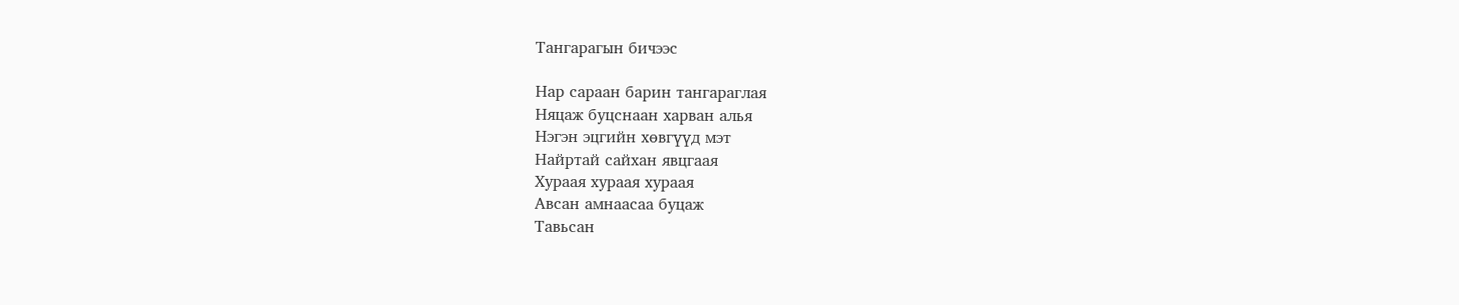Тангарагын бичээс

Нар сараан барин тангараглая
Няцаж буцснаан харван алья
Нэгэн эцгийн хөвгүүд мэт
Найртай сайхан явцгаая
Хураая хураая хураая
Авсан амнаасаа буцаж
Тавьсан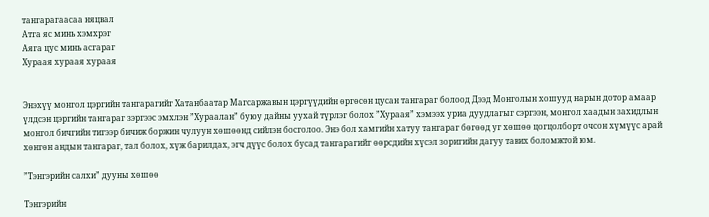тангарагаасаа няцвал
Атга яс минь хэмхрэг
Аяга цус минь асгараг
Хураая хураая хураая


Энэхүү монгол цэргийн тангарагийг Хатанбаатар Магсаржавын цэргүүдийн өргөсөн цусан тангараг болоод Дээд Монголын хошууд нарын дотор амаар үлдсэн цэргийн тангараг зэргээс эмхлэн ”Хураалан” буюу дайны уухай түрлэг болох ”Хураая” хэмээх уриа дуудлагыг сэргээн, монгол хаадын захидлын монгол бичгийн тигээр бичиж боржин чулуун хөшөөнд сийлэн босголоо. Энэ бол хамгийн хатуу тангараг бөгөөд уг хөшөө цогцолборт очсон хүмүүс арай хөнгөн андын тангараг, тал болох, хүж барилдах, эгч дүүс болох бусад тангарагийг өөрсдийн хүсэл зоригийн дагуу тавих боломжтой юм.

”Тэнгэрийн салхи” дууны хөшөө

Тэнгэрийн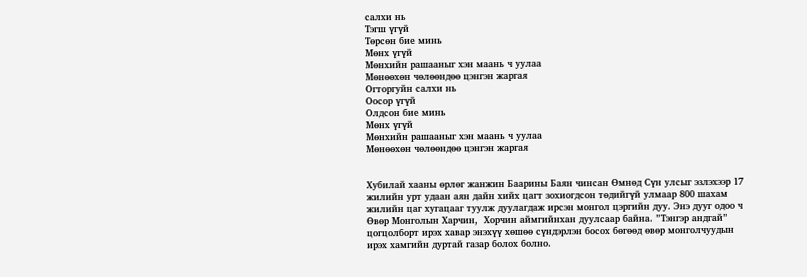салхи нь
Тэгш үгүй
Төрсөн бие минь
Мөнх үгүй
Мөнхийн рашааныг хэн маань ч уулаа
Мөнөөхөн чөлөөндөө цэнгэн жаргая
Огторгуйн салхи нь
Оосор үгүй
Олдсон бие минь
Мөнх үгүй
Мөнхийн рашааныг хэн маань ч уулаа
Мөнөөхөн чөлөөндөө цэнгэн жаргая


Хубилай хааны өрлөг жанжин Баарины Баян чинсан Өмнөд Сүн улсыг эзлэхээр 17 жилийн урт удаан аян дайн хийх цагт зохиогдсон төдийгүй улмаар 800 шахам жилийн цаг хугацааг туулж дуулагдаж ирсэн монгол цэргийн дуу. Энэ дууг одоо ч Өвөр Монголын Харчин,  Хорчин аймгийнхан дуулсаар байна. ”Тэнгэр андгай” цогцолборт ирэх хавар энэхүү хөшөө сүндэрлэн босох бөгөөд өвөр монголчуудын ирэх хамгийн дуртай газар болох болно.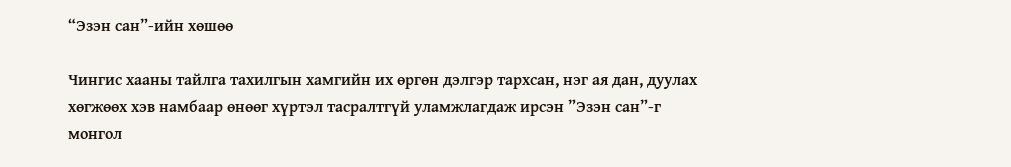“Эзэн сан”-ийн хөшөө

Чингис хааны тайлга тахилгын хамгийн их өргөн дэлгэр тархсан, нэг ая дан, дуулах хөгжөөх хэв намбаар өнөөг хүртэл тасралтгүй уламжлагдаж ирсэн ”Эзэн сан”-г монгол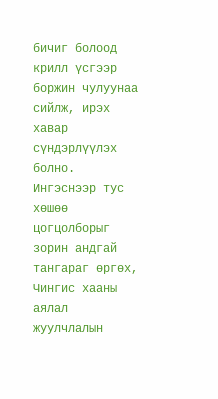бичиг болоод крилл үсгээр боржин чулуунаа сийлж, ирэх хавар сүндэрлүүлэх болно. Ингэснээр тус хөшөө цогцолборыг зорин андгай тангараг өргөх, Чингис хааны аялал жуулчлалын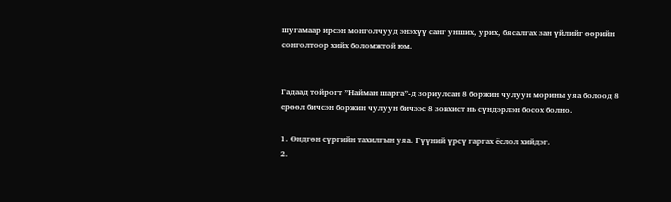шугамаар ирсэн монголчууд энэхүү санг унших, урих, бясалгах зан үйлийг өөрийн сонголтоор хийх боломжтой юм.


Гадаад тойрогт ”Найман шарга”-д зориулсан 8 боржин чулуун морины уяа болоод 8 ерөөл бичсэн боржин чулуун бичээс 8 зовхист нь сүндэрлэн босох болно.

1. Өндгөн сүргийн тахилгын уяа. Гүүний үрсү гаргах ёслол хийдэг.
2.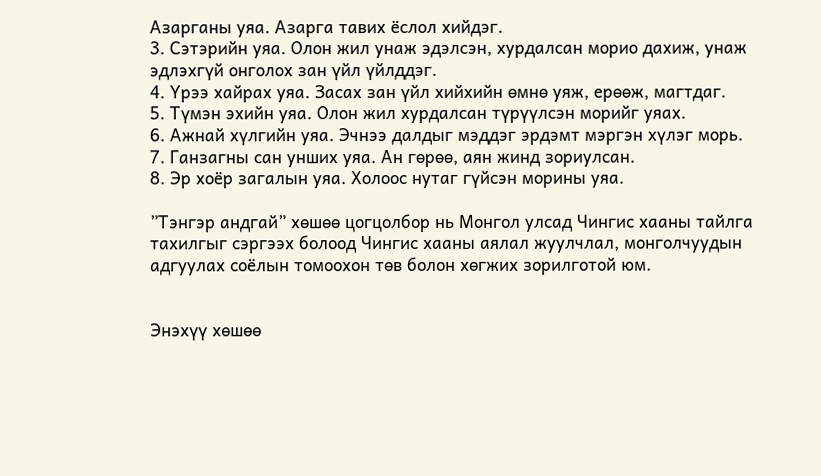Азарганы уяа. Азарга тавих ёслол хийдэг.
3. Сэтэрийн уяа. Олон жил унаж эдэлсэн, хурдалсан морио дахиж, унаж эдлэхгүй онголох зан үйл үйлддэг.
4. Үрээ хайрах уяа. Засах зан үйл хийхийн өмнө уяж, ерөөж, магтдаг.
5. Түмэн эхийн уяа. Олон жил хурдалсан түрүүлсэн морийг уяах.
6. Ажнай хүлгийн уяа. Эчнээ далдыг мэддэг эрдэмт мэргэн хүлэг морь.
7. Ганзагны сан унших уяа. Ан гөрөө, аян жинд зориулсан.
8. Эр хоёр загалын уяа. Холоос нутаг гүйсэн морины уяа.

”Тэнгэр андгай” хөшөө цогцолбор нь Монгол улсад Чингис хааны тайлга тахилгыг сэргээх болоод Чингис хааны аялал жуулчлал, монголчуудын адгуулах соёлын томоохон төв болон хөгжих зорилготой юм.


Энэхүү хөшөө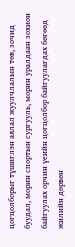цогцолборыг түшиглэн аялал жуулчлалын төв, зочид буудал, морин спортын сургууль, морин уралдаан зохион байгуулах орчин үеийн цогцолбор байгуулагдах бөгөөд жилийн дөрвөн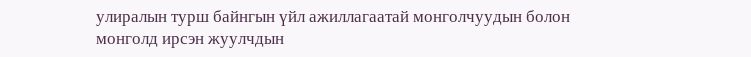улиралын турш байнгын үйл ажиллагаатай монголчуудын болон монголд ирсэн жуулчдын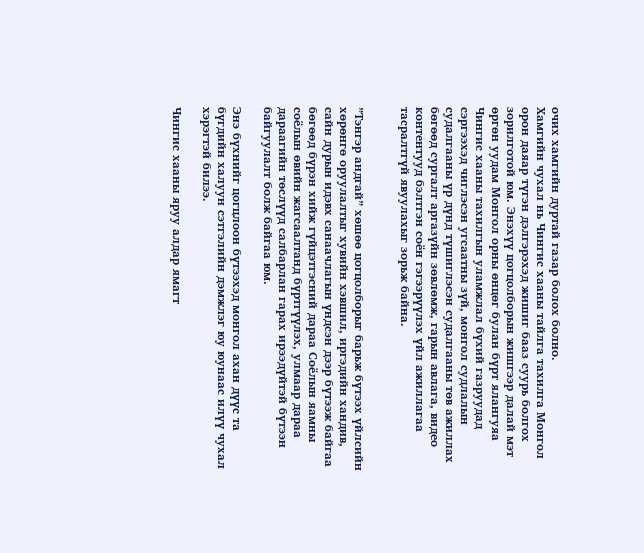очих хамгийн дуртай газар болох болно.
Хамгийн чухал нь Чингис хааны тайлга тахилга Монгол орон даяар түгэн дэлгэрэхэд жишиг бааз суурь болгох зорилготой юм. Энэхүү цогцолборын жишгээр далай мэт өргөн уудам Монгол орны өнцөг булан бүрт ялангуяа Чингис хааны тахилгын уламжлал бүхий газруудад сэргээхэд чиглэсэн угсаатны зүй, монгол судлалын судалгааны үр дүнд түшиглэсэн судалгааны төв ажиллах бөгөөд сургалт аргазүйн зөвлөмж, гарын авлага, видео контентууд бэлтгэн соён гэгээрүүлэх үйл ажиллагаа тасралтгүй явуулахыг зорьж байна.


”Тэнгэр андгай” хөшөө цогцолборыг барьж бүтээх үйлсийн хөрөнгө оруулалтыг хувийн хэвшил, иргэдийн хандив, сайн дурын идэвх санаачлагын үндсэн дээр бүтээж байгаа бөгөөд бүрэн хийж гүйцэтгэсний дараа Соёлын яамны соёлын өвийн жагсаалтанд бүртгүүлэх, улмаар дараа дараагийн төслүүд салбарлан гарах ирээдүйтэй бүтээн байгуулалт болж байгаа юм.

Энэ бүхнийг цогцлоон бүтээхэд монгол ахан дүүс та бүгдийн халуун сэтгэлийн дэмжлэг юу юунаас илүү чухал хэрэгтэй билээ.

Чингис хааны яруу алдар ямагт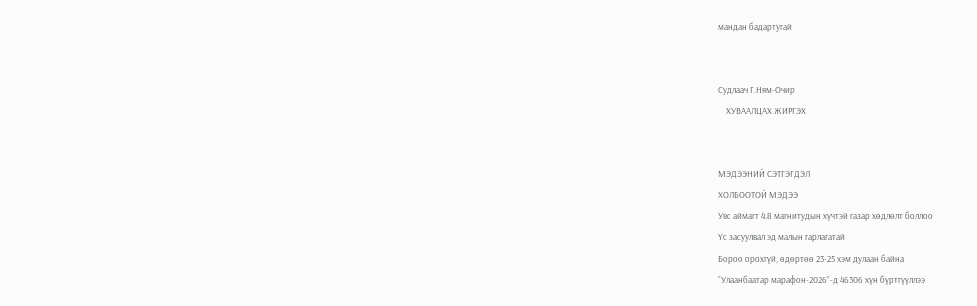мандан бадартугай


Судлаач Г.Ням-Очир
    ХУВААЛЦАХ ЖИРГЭХ


МЭДЭЭНИЙ СЭТГЭГДЭЛ
ХОЛБООТОЙ МЭДЭЭ
Увс аймагт 4.8 магнитудын хүчтэй газар хөдлөлт боллоо
Үс засуулвал эд малын гарлагатай
Бороо орохгүй, өдөртөө 23-25 хэм дулаан байна
“Улаанбаатар марафон-2026”-д 46306 хүн бүртгүүллээ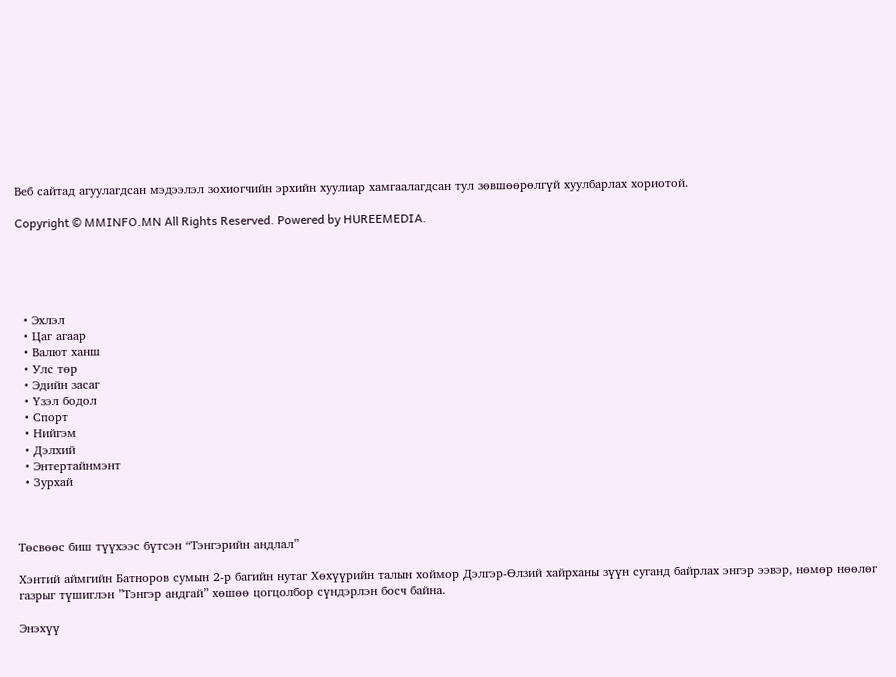Веб сайтад агуулагдсан мэдээлэл зохиогчийн эрхийн хуулиар хамгаалагдсан тул зөвшөөрөлгүй хуулбарлах хориотой.

Copyright © MMINFO.MN All Rights Reserved. Powered by HUREEMEDIA.





  • Эхлэл
  • Цаг агаар
  • Валют ханш
  • Улс төр
  • Эдийн засаг
  • Үзэл бодол
  • Спорт
  • Нийгэм
  • Дэлхий
  • Энтертайнмэнт
  • Зурхай



Төсвөөс биш түүхээс бүтсэн “Тэнгэрийн андлал”

Хэнтий аймгийн Батноров сумын 2-р багийн нутаг Хөхүүрийн талын хоймор Дэлгэр-Өлзий хайрханы зүүн суганд байрлах энгэр ээвэр, нөмөр нөөлөг газрыг түшиглэн ”Тэнгэр андгай” хөшөө цогцолбор сүндэрлэн босч байна.

Энэхүү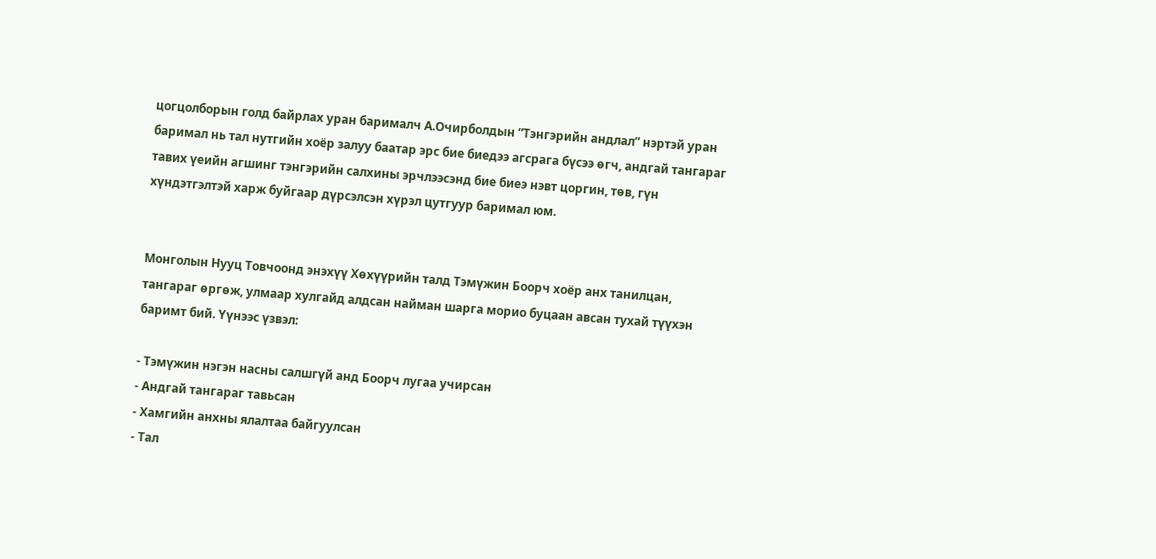цогцолборын голд байрлах уран барималч А.Очирболдын ”Тэнгэрийн андлал” нэртэй уран баримал нь тал нутгийн хоёр залуу баатар эрс бие биедээ агсрага бүсээ өгч, андгай тангараг тавих үеийн агшинг тэнгэрийн салхины эрчлээсэнд бие биеэ нэвт цоргин, төв, гүн хүндэтгэлтэй харж буйгаар дүрсэлсэн хүрэл цутгуур баримал юм.


Монголын Нууц Товчоонд энэхүү Хөхүүрийн талд Тэмүжин Боорч хоёр анх танилцан, тангараг өргөж, улмаар хулгайд алдсан найман шарга морио буцаан авсан тухай түүхэн баримт бий. Үүнээс үзвэл:

- Тэмүжин нэгэн насны салшгүй анд Боорч лугаа учирсан
- Андгай тангараг тавьсан
- Хамгийн анхны ялалтаа байгуулсан
- Тал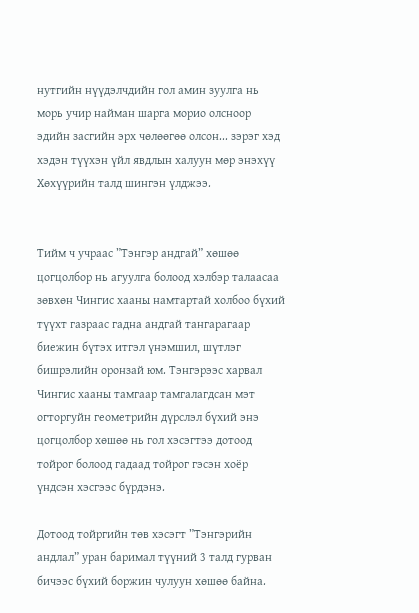нутгийн нүүдэлчдийн гол амин зуулга нь морь учир найман шарга морио олсноор эдийн засгийн эрх чөлөөгөө олсон... зэрэг хэд хэдэн түүхэн үйл явдлын халуун мөр энэхүү Хөхүүрийн талд шингэн үлджээ.


Тийм ч учраас ”Тэнгэр андгай” хөшөө цогцолбор нь агуулга болоод хэлбэр талаасаа зөвхөн Чингис хааны намтартай холбоо бүхий түүхт газраас гадна андгай тангарагаар биежин бүтэх итгэл үнэмшил, шүтлэг бишрэлийн оронзай юм. Тэнгэрээс харвал Чингис хааны тамгаар тамгалагдсан мэт огторгуйн геометрийн дүрслэл бүхий энэ цогцолбор хөшөө нь гол хэсэгтээ дотоод тойрог болоод гадаад тойрог гэсэн хоёр үндсэн хэсгээс бүрдэнэ.

Дотоод тойргийн төв хэсэгт ”Тэнгэрийн андлал” уран баримал түүний 3 талд гурван бичээс бүхий боржин чулуун хөшөө байна.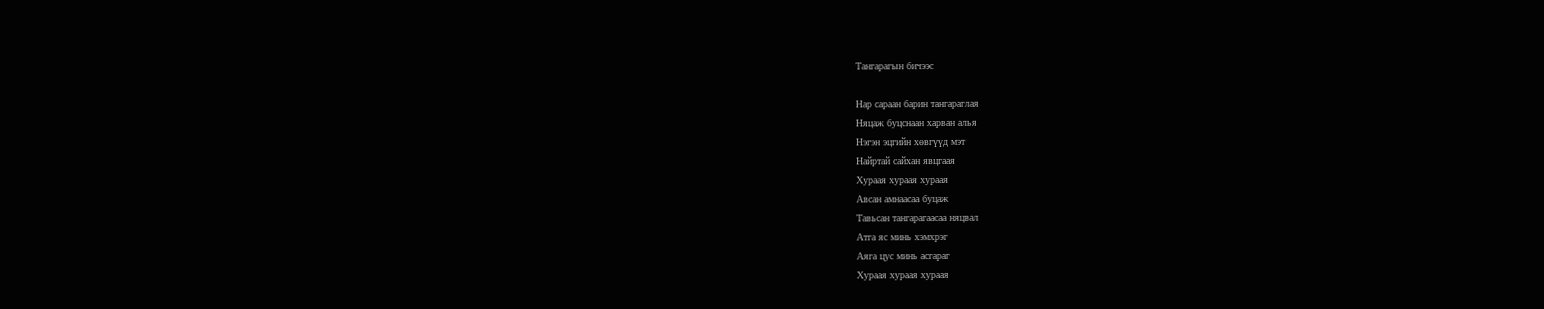Тангарагын бичээс

Нар сараан барин тангараглая
Няцаж буцснаан харван алья
Нэгэн эцгийн хөвгүүд мэт
Найртай сайхан явцгаая
Хураая хураая хураая
Авсан амнаасаа буцаж
Тавьсан тангарагаасаа няцвал
Атга яс минь хэмхрэг
Аяга цус минь асгараг
Хураая хураая хураая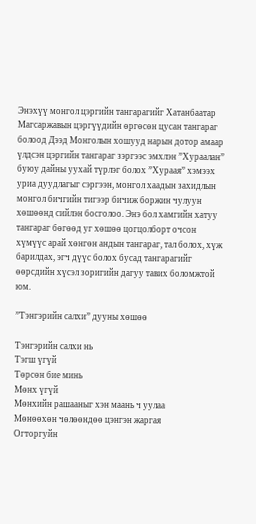Энэхүү монгол цэргийн тангарагийг Хатанбаатар Магсаржавын цэргүүдийн өргөсөн цусан тангараг болоод Дээд Монголын хошууд нарын дотор амаар үлдсэн цэргийн тангараг зэргээс эмхлэн ”Хураалан” буюу дайны уухай түрлэг болох ”Хураая” хэмээх уриа дуудлагыг сэргээн, монгол хаадын захидлын монгол бичгийн тигээр бичиж боржин чулуун хөшөөнд сийлэн босголоо. Энэ бол хамгийн хатуу тангараг бөгөөд уг хөшөө цогцолборт очсон хүмүүс арай хөнгөн андын тангараг, тал болох, хүж барилдах, эгч дүүс болох бусад тангарагийг өөрсдийн хүсэл зоригийн дагуу тавих боломжтой юм.

”Тэнгэрийн салхи” дууны хөшөө

Тэнгэрийн салхи нь
Тэгш үгүй
Төрсөн бие минь
Мөнх үгүй
Мөнхийн рашааныг хэн маань ч уулаа
Мөнөөхөн чөлөөндөө цэнгэн жаргая
Огторгуйн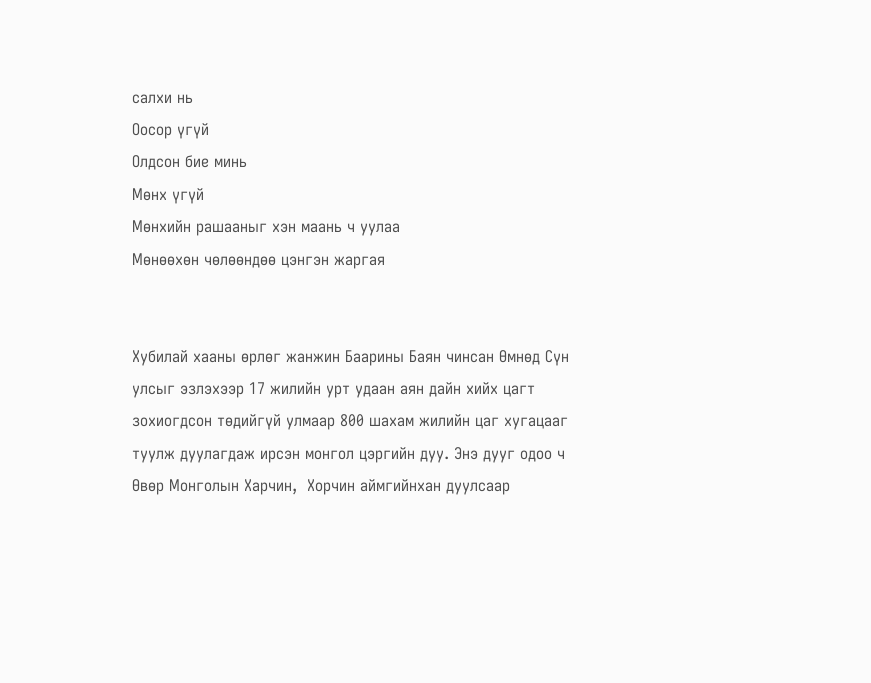салхи нь
Оосор үгүй
Олдсон бие минь
Мөнх үгүй
Мөнхийн рашааныг хэн маань ч уулаа
Мөнөөхөн чөлөөндөө цэнгэн жаргая


Хубилай хааны өрлөг жанжин Баарины Баян чинсан Өмнөд Сүн улсыг эзлэхээр 17 жилийн урт удаан аян дайн хийх цагт зохиогдсон төдийгүй улмаар 800 шахам жилийн цаг хугацааг туулж дуулагдаж ирсэн монгол цэргийн дуу. Энэ дууг одоо ч Өвөр Монголын Харчин,  Хорчин аймгийнхан дуулсаар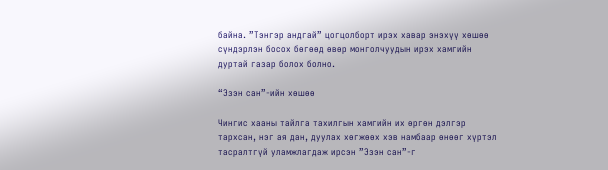байна. ”Тэнгэр андгай” цогцолборт ирэх хавар энэхүү хөшөө сүндэрлэн босох бөгөөд өвөр монголчуудын ирэх хамгийн дуртай газар болох болно.

“Эзэн сан”-ийн хөшөө

Чингис хааны тайлга тахилгын хамгийн их өргөн дэлгэр тархсан, нэг ая дан, дуулах хөгжөөх хэв намбаар өнөөг хүртэл тасралтгүй уламжлагдаж ирсэн ”Эзэн сан”-г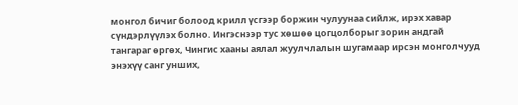монгол бичиг болоод крилл үсгээр боржин чулуунаа сийлж, ирэх хавар сүндэрлүүлэх болно. Ингэснээр тус хөшөө цогцолборыг зорин андгай тангараг өргөх, Чингис хааны аялал жуулчлалын шугамаар ирсэн монголчууд энэхүү санг унших,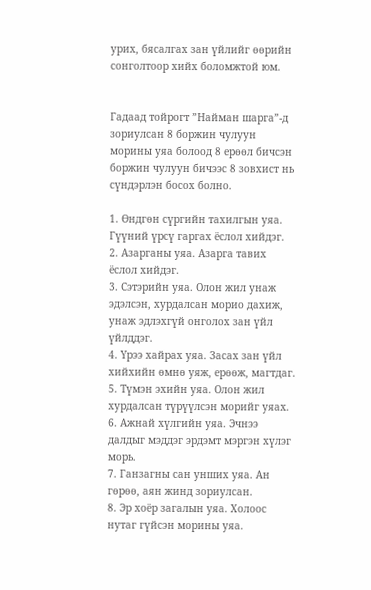урих, бясалгах зан үйлийг өөрийн сонголтоор хийх боломжтой юм.


Гадаад тойрогт ”Найман шарга”-д зориулсан 8 боржин чулуун морины уяа болоод 8 ерөөл бичсэн боржин чулуун бичээс 8 зовхист нь сүндэрлэн босох болно.

1. Өндгөн сүргийн тахилгын уяа. Гүүний үрсү гаргах ёслол хийдэг.
2. Азарганы уяа. Азарга тавих ёслол хийдэг.
3. Сэтэрийн уяа. Олон жил унаж эдэлсэн, хурдалсан морио дахиж, унаж эдлэхгүй онголох зан үйл үйлддэг.
4. Үрээ хайрах уяа. Засах зан үйл хийхийн өмнө уяж, ерөөж, магтдаг.
5. Түмэн эхийн уяа. Олон жил хурдалсан түрүүлсэн морийг уяах.
6. Ажнай хүлгийн уяа. Эчнээ далдыг мэддэг эрдэмт мэргэн хүлэг морь.
7. Ганзагны сан унших уяа. Ан гөрөө, аян жинд зориулсан.
8. Эр хоёр загалын уяа. Холоос нутаг гүйсэн морины уяа.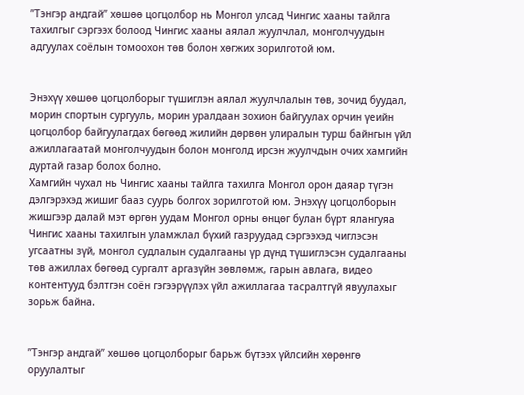”Тэнгэр андгай” хөшөө цогцолбор нь Монгол улсад Чингис хааны тайлга тахилгыг сэргээх болоод Чингис хааны аялал жуулчлал, монголчуудын адгуулах соёлын томоохон төв болон хөгжих зорилготой юм.


Энэхүү хөшөө цогцолборыг түшиглэн аялал жуулчлалын төв, зочид буудал, морин спортын сургууль, морин уралдаан зохион байгуулах орчин үеийн цогцолбор байгуулагдах бөгөөд жилийн дөрвөн улиралын турш байнгын үйл ажиллагаатай монголчуудын болон монголд ирсэн жуулчдын очих хамгийн дуртай газар болох болно.
Хамгийн чухал нь Чингис хааны тайлга тахилга Монгол орон даяар түгэн дэлгэрэхэд жишиг бааз суурь болгох зорилготой юм. Энэхүү цогцолборын жишгээр далай мэт өргөн уудам Монгол орны өнцөг булан бүрт ялангуяа Чингис хааны тахилгын уламжлал бүхий газруудад сэргээхэд чиглэсэн угсаатны зүй, монгол судлалын судалгааны үр дүнд түшиглэсэн судалгааны төв ажиллах бөгөөд сургалт аргазүйн зөвлөмж, гарын авлага, видео контентууд бэлтгэн соён гэгээрүүлэх үйл ажиллагаа тасралтгүй явуулахыг зорьж байна.


”Тэнгэр андгай” хөшөө цогцолборыг барьж бүтээх үйлсийн хөрөнгө оруулалтыг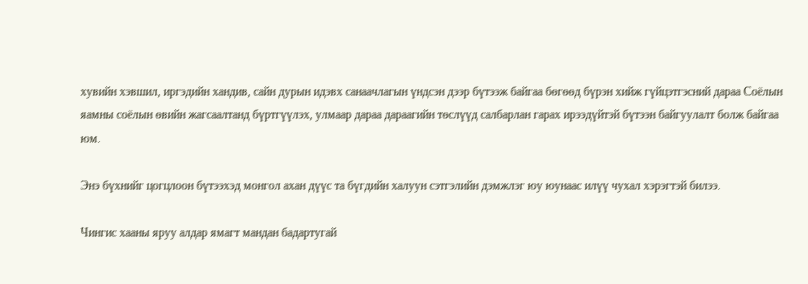хувийн хэвшил, иргэдийн хандив, сайн дурын идэвх санаачлагын үндсэн дээр бүтээж байгаа бөгөөд бүрэн хийж гүйцэтгэсний дараа Соёлын яамны соёлын өвийн жагсаалтанд бүртгүүлэх, улмаар дараа дараагийн төслүүд салбарлан гарах ирээдүйтэй бүтээн байгуулалт болж байгаа юм.

Энэ бүхнийг цогцлоон бүтээхэд монгол ахан дүүс та бүгдийн халуун сэтгэлийн дэмжлэг юу юунаас илүү чухал хэрэгтэй билээ.

Чингис хааны яруу алдар ямагт мандан бадартугай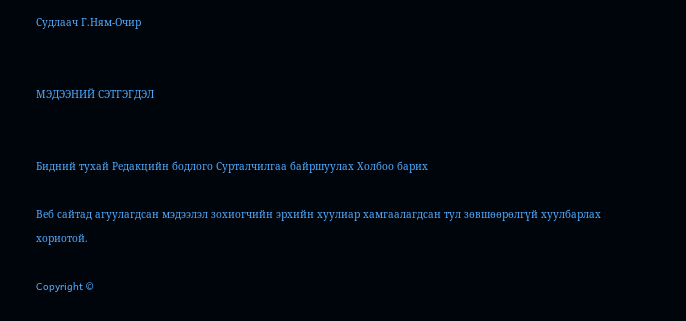Судлаач Г.Ням-Очир


МЭДЭЭНИЙ СЭТГЭГДЭЛ


Бидний тухай Редакцийн бодлого Сурталчилгаа байршуулах Холбоо барих

Веб сайтад агуулагдсан мэдээлэл зохиогчийн эрхийн хуулиар хамгаалагдсан тул зөвшөөрөлгүй хуулбарлах хориотой.

Copyright ©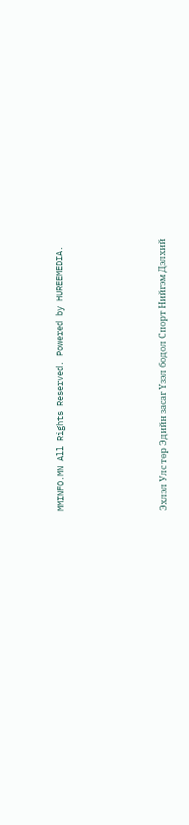MMINFO.MN All Rights Reserved. Powered by HUREEMEDIA.





Эхлэл Улс төр Эдийн засаг Үзэл бодол Спорт Нийгэм Дэлхий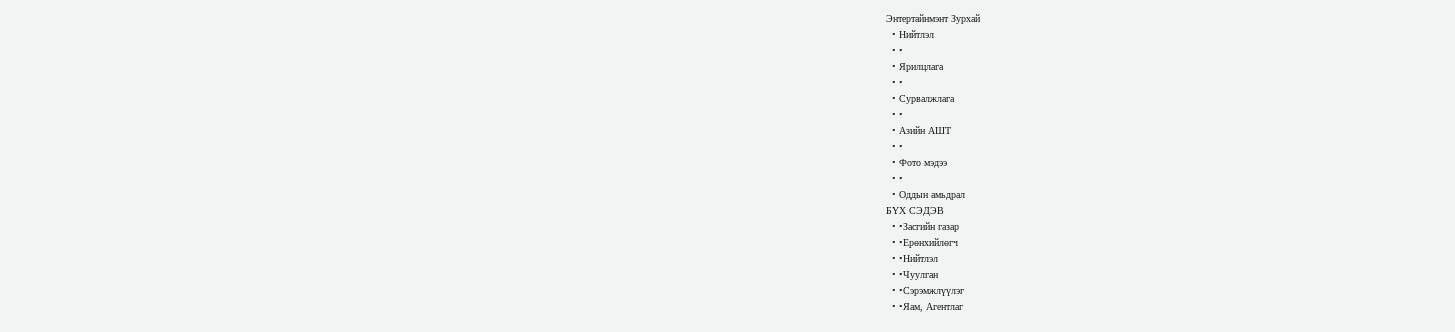Энтертайнмэнт Зурхай
  • Нийтлэл
  • •
  • Ярилцлага
  • •
  • Сурвалжлага
  • •
  • Азийн АШТ
  • •
  • Фото мэдээ
  • •
  • Оддын амьдрал
БҮХ СЭДЭВ
  • •Засгийн газар
  • •Ерөнхийлөгч
  • •Нийтлэл
  • •Чуулган
  • •Сэрэмжлүүлэг
  • •Яам, Агентлаг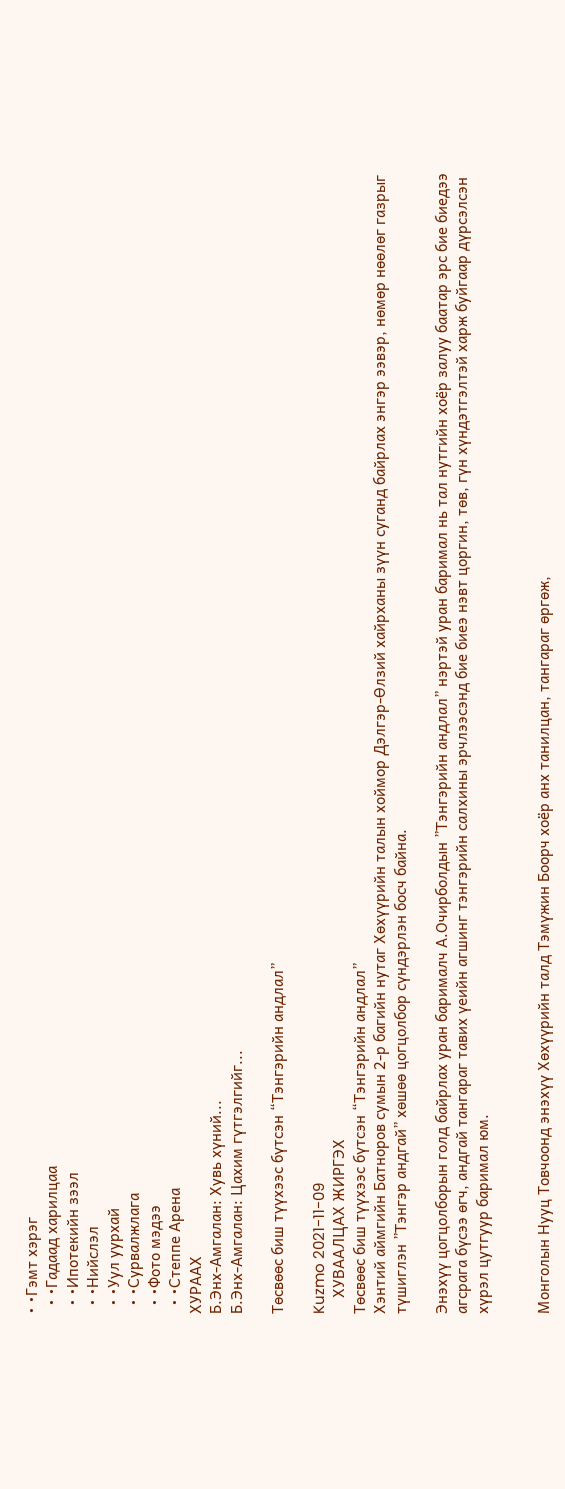• •Гэмт хэрэг
  • •Гадаад харилцаа
  • •Ипотекийн зээл
  • •Нийслэл
  • •Уул уурхай
  • •Сурвалжлага
  • •Фото мэдээ
  • •Степпе Арена
ХУРААХ
Б.Энх-Амгалан: Хувь хүний...
Б.Энх-Амгалан: Цахим гүтгэлгийг...

Төсвөөс биш түүхээс бүтсэн “Тэнгэрийн андлал”

Kuzmo 2021-11-09
    ХУВААЛЦАХ ЖИРГЭХ
Төсвөөс биш түүхээс бүтсэн “Тэнгэрийн андлал”
Хэнтий аймгийн Батноров сумын 2-р багийн нутаг Хөхүүрийн талын хоймор Дэлгэр-Өлзий хайрханы зүүн суганд байрлах энгэр ээвэр, нөмөр нөөлөг газрыг түшиглэн ”Тэнгэр андгай” хөшөө цогцолбор сүндэрлэн босч байна.

Энэхүү цогцолборын голд байрлах уран барималч А.Очирболдын ”Тэнгэрийн андлал” нэртэй уран баримал нь тал нутгийн хоёр залуу баатар эрс бие биедээ агсрага бүсээ өгч, андгай тангараг тавих үеийн агшинг тэнгэрийн салхины эрчлээсэнд бие биеэ нэвт цоргин, төв, гүн хүндэтгэлтэй харж буйгаар дүрсэлсэн хүрэл цутгуур баримал юм.


Монголын Нууц Товчоонд энэхүү Хөхүүрийн талд Тэмүжин Боорч хоёр анх танилцан, тангараг өргөж,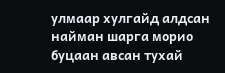улмаар хулгайд алдсан найман шарга морио буцаан авсан тухай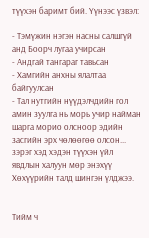түүхэн баримт бий. Үүнээс үзвэл:

- Тэмүжин нэгэн насны салшгүй анд Боорч лугаа учирсан
- Андгай тангараг тавьсан
- Хамгийн анхны ялалтаа байгуулсан
- Тал нутгийн нүүдэлчдийн гол амин зуулга нь морь учир найман шарга морио олсноор эдийн засгийн эрх чөлөөгөө олсон... зэрэг хэд хэдэн түүхэн үйл явдлын халуун мөр энэхүү Хөхүүрийн талд шингэн үлджээ.


Тийм ч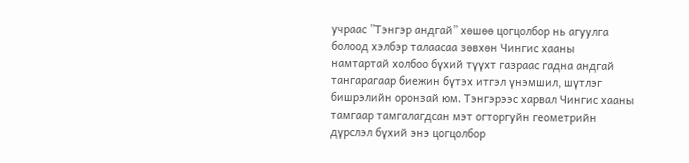учраас ”Тэнгэр андгай” хөшөө цогцолбор нь агуулга болоод хэлбэр талаасаа зөвхөн Чингис хааны намтартай холбоо бүхий түүхт газраас гадна андгай тангарагаар биежин бүтэх итгэл үнэмшил, шүтлэг бишрэлийн оронзай юм. Тэнгэрээс харвал Чингис хааны тамгаар тамгалагдсан мэт огторгуйн геометрийн дүрслэл бүхий энэ цогцолбор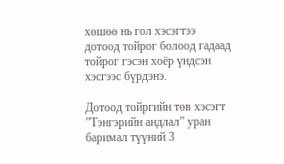хөшөө нь гол хэсэгтээ дотоод тойрог болоод гадаад тойрог гэсэн хоёр үндсэн хэсгээс бүрдэнэ.

Дотоод тойргийн төв хэсэгт ”Тэнгэрийн андлал” уран баримал түүний 3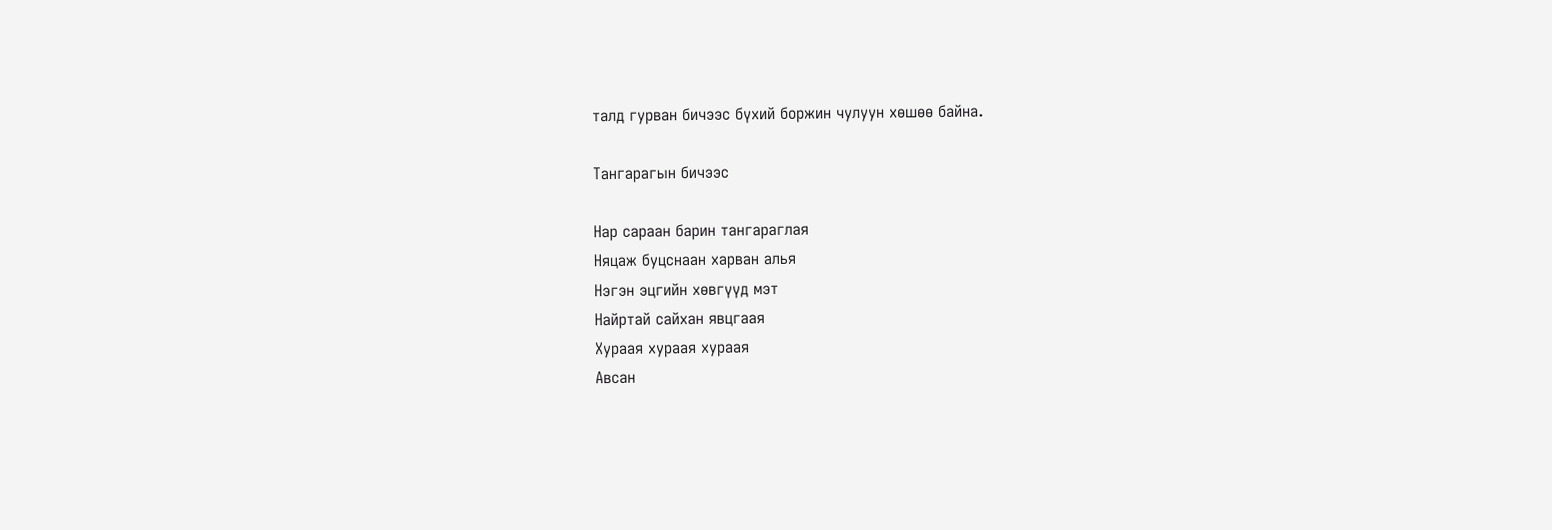талд гурван бичээс бүхий боржин чулуун хөшөө байна.

Тангарагын бичээс

Нар сараан барин тангараглая
Няцаж буцснаан харван алья
Нэгэн эцгийн хөвгүүд мэт
Найртай сайхан явцгаая
Хураая хураая хураая
Авсан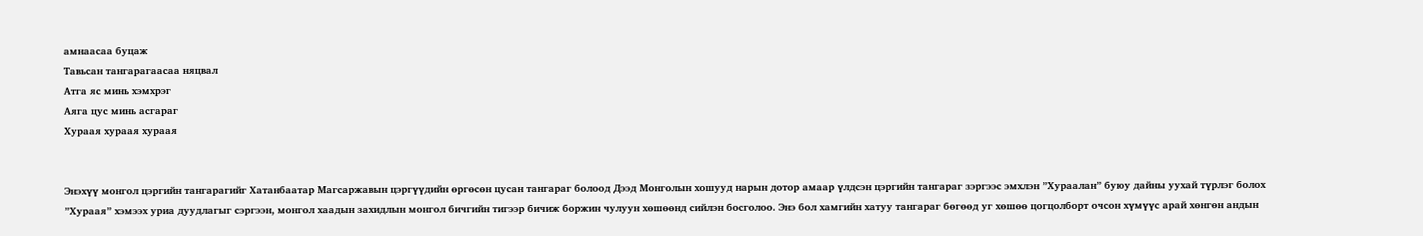амнаасаа буцаж
Тавьсан тангарагаасаа няцвал
Атга яс минь хэмхрэг
Аяга цус минь асгараг
Хураая хураая хураая


Энэхүү монгол цэргийн тангарагийг Хатанбаатар Магсаржавын цэргүүдийн өргөсөн цусан тангараг болоод Дээд Монголын хошууд нарын дотор амаар үлдсэн цэргийн тангараг зэргээс эмхлэн ”Хураалан” буюу дайны уухай түрлэг болох ”Хураая” хэмээх уриа дуудлагыг сэргээн, монгол хаадын захидлын монгол бичгийн тигээр бичиж боржин чулуун хөшөөнд сийлэн босголоо. Энэ бол хамгийн хатуу тангараг бөгөөд уг хөшөө цогцолборт очсон хүмүүс арай хөнгөн андын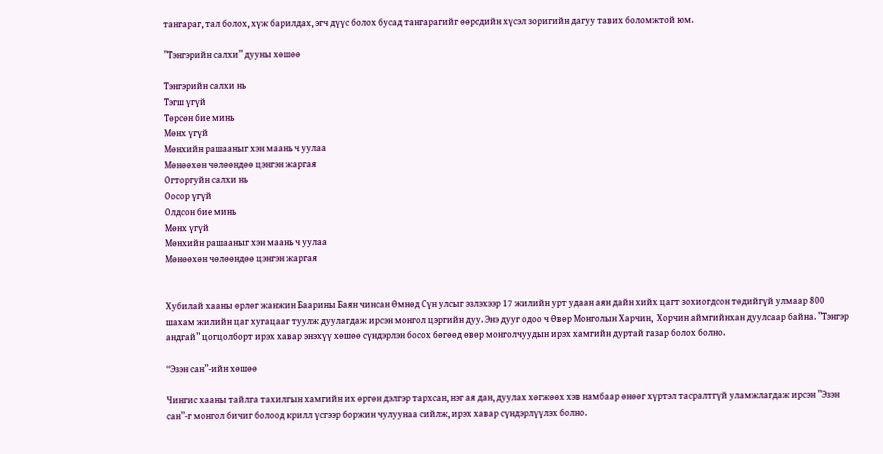тангараг, тал болох, хүж барилдах, эгч дүүс болох бусад тангарагийг өөрсдийн хүсэл зоригийн дагуу тавих боломжтой юм.

”Тэнгэрийн салхи” дууны хөшөө

Тэнгэрийн салхи нь
Тэгш үгүй
Төрсөн бие минь
Мөнх үгүй
Мөнхийн рашааныг хэн маань ч уулаа
Мөнөөхөн чөлөөндөө цэнгэн жаргая
Огторгуйн салхи нь
Оосор үгүй
Олдсон бие минь
Мөнх үгүй
Мөнхийн рашааныг хэн маань ч уулаа
Мөнөөхөн чөлөөндөө цэнгэн жаргая


Хубилай хааны өрлөг жанжин Баарины Баян чинсан Өмнөд Сүн улсыг эзлэхээр 17 жилийн урт удаан аян дайн хийх цагт зохиогдсон төдийгүй улмаар 800 шахам жилийн цаг хугацааг туулж дуулагдаж ирсэн монгол цэргийн дуу. Энэ дууг одоо ч Өвөр Монголын Харчин,  Хорчин аймгийнхан дуулсаар байна. ”Тэнгэр андгай” цогцолборт ирэх хавар энэхүү хөшөө сүндэрлэн босох бөгөөд өвөр монголчуудын ирэх хамгийн дуртай газар болох болно.

“Эзэн сан”-ийн хөшөө

Чингис хааны тайлга тахилгын хамгийн их өргөн дэлгэр тархсан, нэг ая дан, дуулах хөгжөөх хэв намбаар өнөөг хүртэл тасралтгүй уламжлагдаж ирсэн ”Эзэн сан”-г монгол бичиг болоод крилл үсгээр боржин чулуунаа сийлж, ирэх хавар сүндэрлүүлэх болно.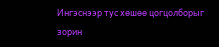Ингэснээр тус хөшөө цогцолборыг зорин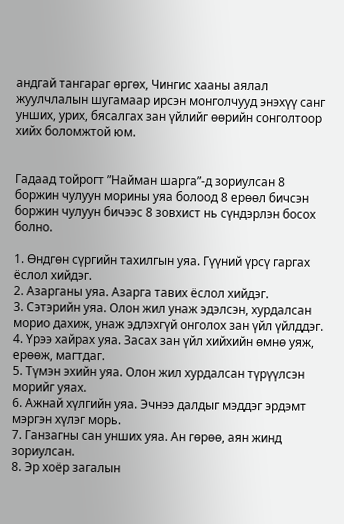андгай тангараг өргөх, Чингис хааны аялал жуулчлалын шугамаар ирсэн монголчууд энэхүү санг унших, урих, бясалгах зан үйлийг өөрийн сонголтоор хийх боломжтой юм.


Гадаад тойрогт ”Найман шарга”-д зориулсан 8 боржин чулуун морины уяа болоод 8 ерөөл бичсэн боржин чулуун бичээс 8 зовхист нь сүндэрлэн босох болно.

1. Өндгөн сүргийн тахилгын уяа. Гүүний үрсү гаргах ёслол хийдэг.
2. Азарганы уяа. Азарга тавих ёслол хийдэг.
3. Сэтэрийн уяа. Олон жил унаж эдэлсэн, хурдалсан морио дахиж, унаж эдлэхгүй онголох зан үйл үйлддэг.
4. Үрээ хайрах уяа. Засах зан үйл хийхийн өмнө уяж, ерөөж, магтдаг.
5. Түмэн эхийн уяа. Олон жил хурдалсан түрүүлсэн морийг уяах.
6. Ажнай хүлгийн уяа. Эчнээ далдыг мэддэг эрдэмт мэргэн хүлэг морь.
7. Ганзагны сан унших уяа. Ан гөрөө, аян жинд зориулсан.
8. Эр хоёр загалын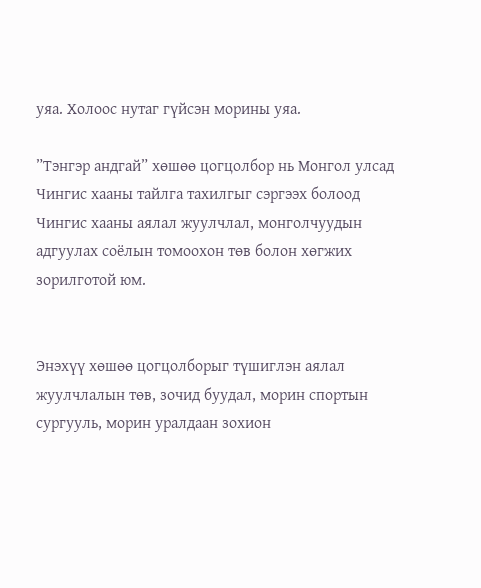уяа. Холоос нутаг гүйсэн морины уяа.

”Тэнгэр андгай” хөшөө цогцолбор нь Монгол улсад Чингис хааны тайлга тахилгыг сэргээх болоод Чингис хааны аялал жуулчлал, монголчуудын адгуулах соёлын томоохон төв болон хөгжих зорилготой юм.


Энэхүү хөшөө цогцолборыг түшиглэн аялал жуулчлалын төв, зочид буудал, морин спортын сургууль, морин уралдаан зохион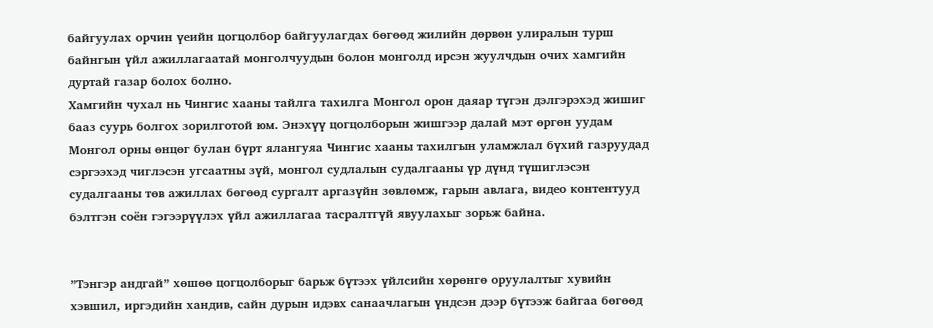байгуулах орчин үеийн цогцолбор байгуулагдах бөгөөд жилийн дөрвөн улиралын турш байнгын үйл ажиллагаатай монголчуудын болон монголд ирсэн жуулчдын очих хамгийн дуртай газар болох болно.
Хамгийн чухал нь Чингис хааны тайлга тахилга Монгол орон даяар түгэн дэлгэрэхэд жишиг бааз суурь болгох зорилготой юм. Энэхүү цогцолборын жишгээр далай мэт өргөн уудам Монгол орны өнцөг булан бүрт ялангуяа Чингис хааны тахилгын уламжлал бүхий газруудад сэргээхэд чиглэсэн угсаатны зүй, монгол судлалын судалгааны үр дүнд түшиглэсэн судалгааны төв ажиллах бөгөөд сургалт аргазүйн зөвлөмж, гарын авлага, видео контентууд бэлтгэн соён гэгээрүүлэх үйл ажиллагаа тасралтгүй явуулахыг зорьж байна.


”Тэнгэр андгай” хөшөө цогцолборыг барьж бүтээх үйлсийн хөрөнгө оруулалтыг хувийн хэвшил, иргэдийн хандив, сайн дурын идэвх санаачлагын үндсэн дээр бүтээж байгаа бөгөөд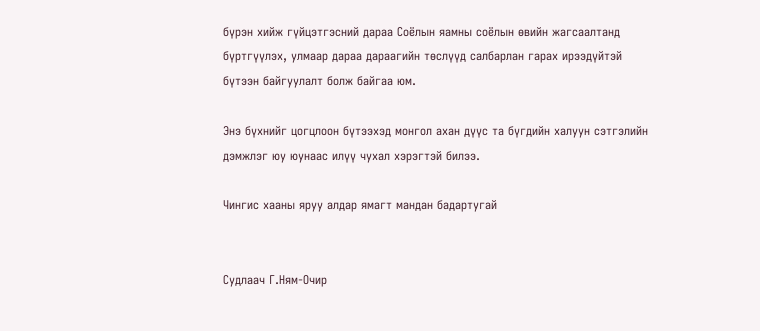бүрэн хийж гүйцэтгэсний дараа Соёлын яамны соёлын өвийн жагсаалтанд бүртгүүлэх, улмаар дараа дараагийн төслүүд салбарлан гарах ирээдүйтэй бүтээн байгуулалт болж байгаа юм.

Энэ бүхнийг цогцлоон бүтээхэд монгол ахан дүүс та бүгдийн халуун сэтгэлийн дэмжлэг юу юунаас илүү чухал хэрэгтэй билээ.

Чингис хааны яруу алдар ямагт мандан бадартугай


Судлаач Г.Ням-Очир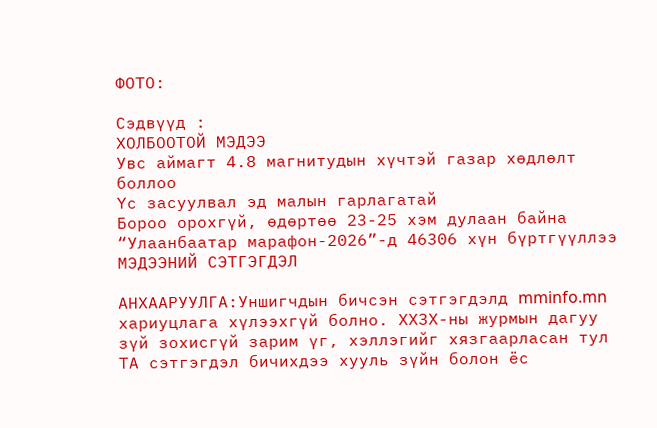ФОТО:

Сэдвүүд :
ХОЛБООТОЙ МЭДЭЭ
Увс аймагт 4.8 магнитудын хүчтэй газар хөдлөлт боллоо
Үс засуулвал эд малын гарлагатай
Бороо орохгүй, өдөртөө 23-25 хэм дулаан байна
“Улаанбаатар марафон-2026”-д 46306 хүн бүртгүүллээ
МЭДЭЭНИЙ СЭТГЭГДЭЛ

АНХААРУУЛГА:Уншигчдын бичсэн сэтгэгдэлд mminfo.mn хариуцлага хүлээхгүй болно. ХХЗХ-ны журмын дагуу зүй зохисгүй зарим үг, хэллэгийг хязгаарласан тул ТА сэтгэгдэл бичихдээ хууль зүйн болон ёс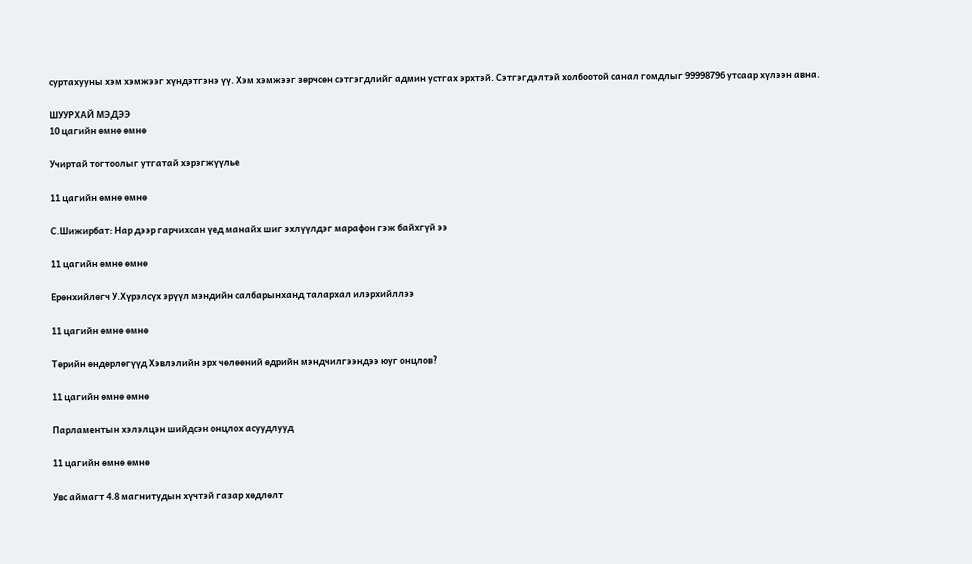суртахууны хэм хэмжээг хүндэтгэнэ үү. Хэм хэмжээг зөрчсөн сэтгэгдлийг админ устгах эрхтэй. Сэтгэгдэлтэй холбоотой санал гомдлыг 99998796 утсаар хүлээн авна.

ШУУРХАЙ МЭДЭЭ
10 цагийн өмнө өмнө

Учиртай тогтоолыг утгатай хэрэгжүүлье

11 цагийн өмнө өмнө

С.Шижирбат: Нар дээр гарчихсан үед манайх шиг эхлүүлдэг марафон гэж байхгүй ээ

11 цагийн өмнө өмнө

Ерөнхийлөгч У.Хүрэлсүх эрүүл мэндийн салбарынханд талархал илэрхийллээ

11 цагийн өмнө өмнө

Төрийн өндөрлөгүүд Хэвлэлийн эрх чөлөөний өдрийн мэндчилгээндээ юуг онцлов?

11 цагийн өмнө өмнө

Парламентын хэлэлцэн шийдсэн онцлох асуудлууд

11 цагийн өмнө өмнө

Увс аймагт 4.8 магнитудын хүчтэй газар хөдлөлт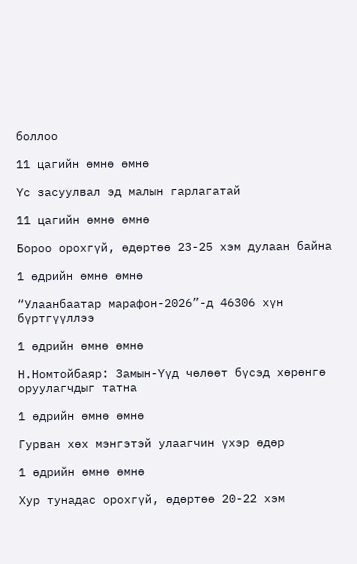боллоо

11 цагийн өмнө өмнө

Үс засуулвал эд малын гарлагатай

11 цагийн өмнө өмнө

Бороо орохгүй, өдөртөө 23-25 хэм дулаан байна

1 өдрийн өмнө өмнө

“Улаанбаатар марафон-2026”-д 46306 хүн бүртгүүллээ

1 өдрийн өмнө өмнө

Н.Номтойбаяр: Замын-Үүд чөлөөт бүсэд хөрөнгө оруулагчдыг татна

1 өдрийн өмнө өмнө

Гурван хөх мэнгэтэй улаагчин үхэр өдөр

1 өдрийн өмнө өмнө

Хур тунадас орохгүй, өдөртөө 20-22 хэм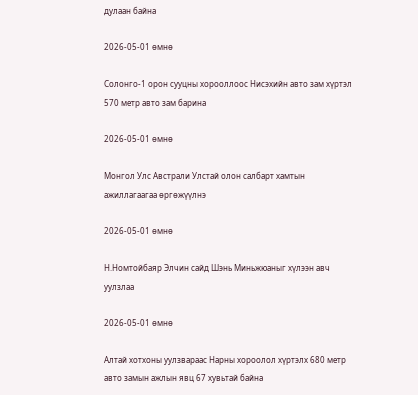дулаан байна

2026-05-01 өмнө

Солонго-1 орон сууцны хорооллоос Нисэхийн авто зам хүртэл 570 метр авто зам барина

2026-05-01 өмнө

Монгол Улс Австрали Улстай олон салбарт хамтын ажиллагаагаа өргөжүүлнэ

2026-05-01 өмнө

Н.Номтойбаяр Элчин сайд Шэнь Миньжюаныг хүлээн авч уулзлаа

2026-05-01 өмнө

Алтай хотхоны уулзвараас Нарны хороолол хүртэлх 680 метр авто замын ажлын явц 67 хувьтай байна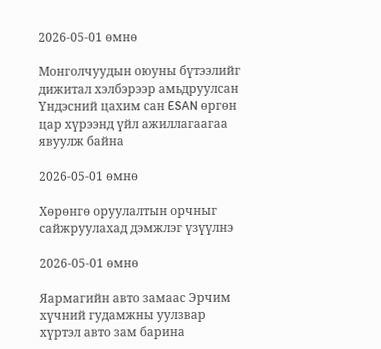2026-05-01 өмнө

Монголчуудын оюуны бүтээлийг дижитал хэлбэрээр амьдруулсан Үндэсний цахим сан ESAN өргөн цар хүрээнд үйл ажиллагаагаа явуулж байна

2026-05-01 өмнө

Хөрөнгө оруулалтын орчныг сайжруулахад дэмжлэг үзүүлнэ

2026-05-01 өмнө

Яармагийн авто замаас Эрчим хүчний гудамжны уулзвар хүртэл авто зам барина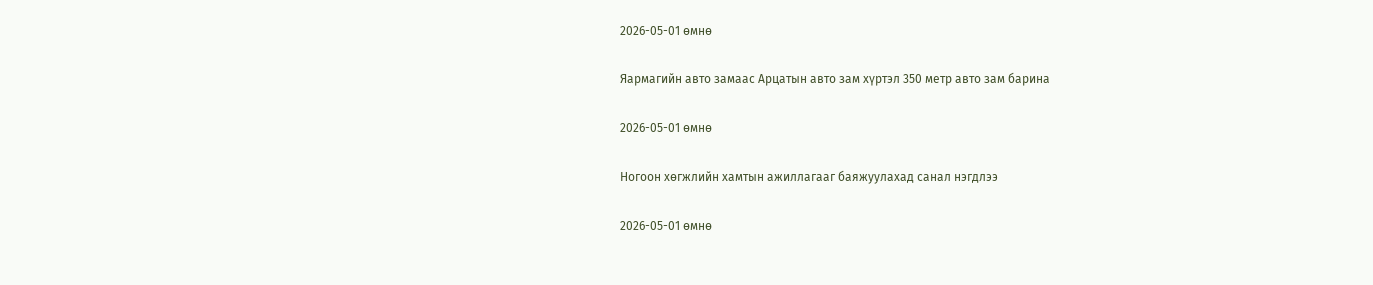2026-05-01 өмнө

Яармагийн авто замаас Арцатын авто зам хүртэл 350 метр авто зам барина

2026-05-01 өмнө

Ногоон хөгжлийн хамтын ажиллагааг баяжуулахад санал нэгдлээ

2026-05-01 өмнө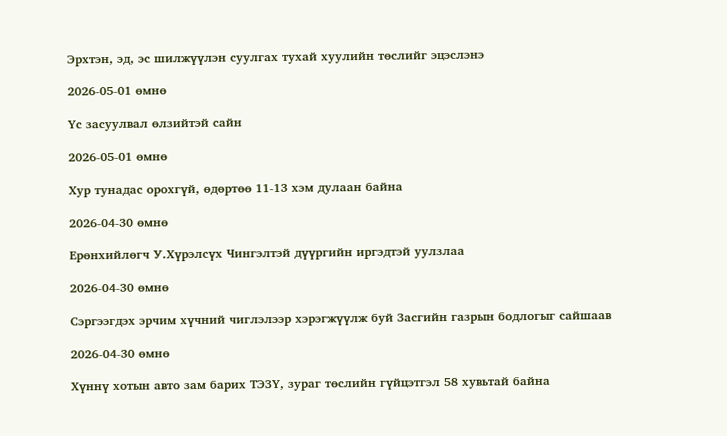Эрхтэн, эд, эс шилжүүлэн суулгах тухай хуулийн төслийг эцэслэнэ

2026-05-01 өмнө

Үс засуулвал өлзийтэй сайн

2026-05-01 өмнө

Хур тунадас орохгүй, өдөртөө 11-13 хэм дулаан байна

2026-04-30 өмнө

Ерөнхийлөгч У.Хүрэлсүх Чингэлтэй дүүргийн иргэдтэй уулзлаа

2026-04-30 өмнө

Сэргээгдэх эрчим хүчний чиглэлээр хэрэгжүүлж буй Засгийн газрын бодлогыг сайшаав

2026-04-30 өмнө

Хүннү хотын авто зам барих ТЭЗҮ, зураг төслийн гүйцэтгэл 58 хувьтай байна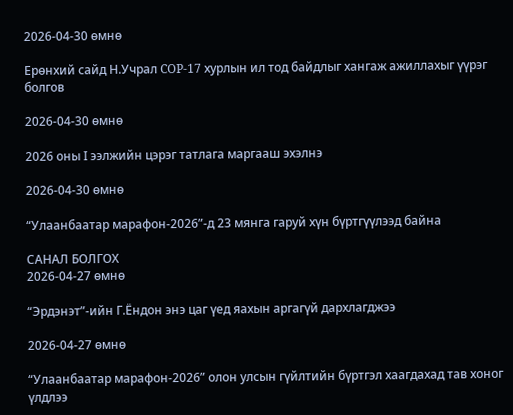2026-04-30 өмнө

Ерөнхий сайд Н.Учрал COP-17 хурлын ил тод байдлыг хангаж ажиллахыг үүрэг болгов

2026-04-30 өмнө

2026 оны I ээлжийн цэрэг татлага маргааш эхэлнэ

2026-04-30 өмнө

“Улаанбаатар марафон-2026”-д 23 мянга гаруй хүн бүртгүүлээд байна

САНАЛ БОЛГОХ
2026-04-27 өмнө

“Эрдэнэт”-ийн Г.Ёндон энэ цаг үед яахын аргагүй дархлагджээ

2026-04-27 өмнө

“Улаанбаатар марафон-2026” олон улсын гүйлтийн бүртгэл хаагдахад тав хоног үлдлээ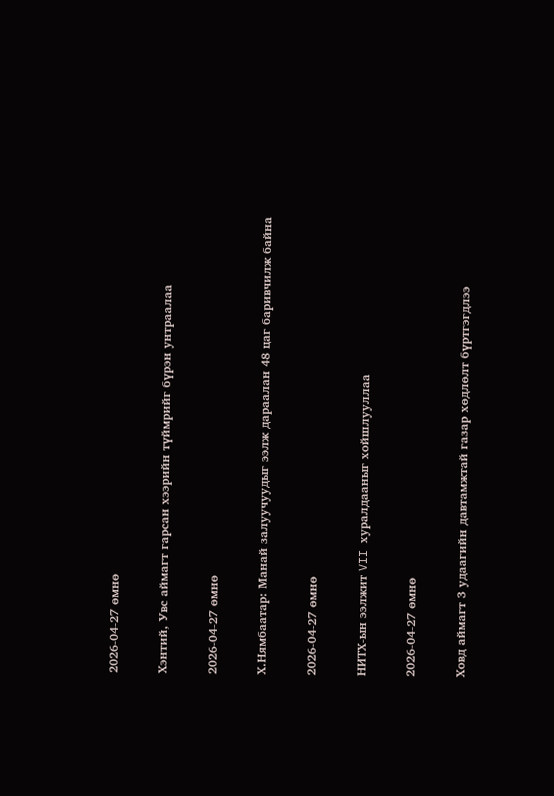2026-04-27 өмнө

Хэнтий, Увс аймагт гарсан хээрийн түймрийг бүрэн унтраалаа

2026-04-27 өмнө

Х.Нямбаатар: Манай залуучуудыг ээлж дараалан 48 цаг баривчилж байна

2026-04-27 өмнө

НИТХ-ын ээлжит VII хуралдааныг хойшлууллаа

2026-04-27 өмнө

Ховд аймагт 3 удаагийн давтамжтай газар хөдлөлт бүртгэгдлээ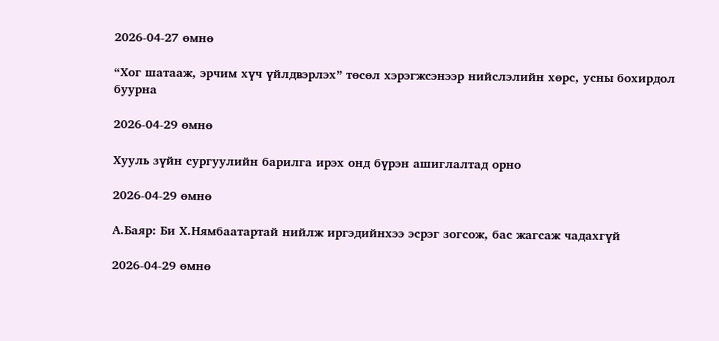2026-04-27 өмнө

“Хог шатааж, эрчим хүч үйлдвэрлэх” төсөл хэрэгжсэнээр нийслэлийн хөрс, усны бохирдол буурна

2026-04-29 өмнө

Хууль зүйн сургуулийн барилга ирэх онд бүрэн ашиглалтад орно

2026-04-29 өмнө

А.Баяр: Би Х.Нямбаатартай нийлж иргэдийнхээ эсрэг зогсож, бас жагсаж чадахгүй

2026-04-29 өмнө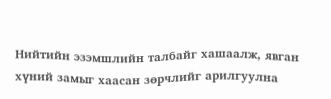Нийтийн эзэмшлийн талбайг хашаалж, явган хүний замыг хаасан зөрчлийг арилгуулна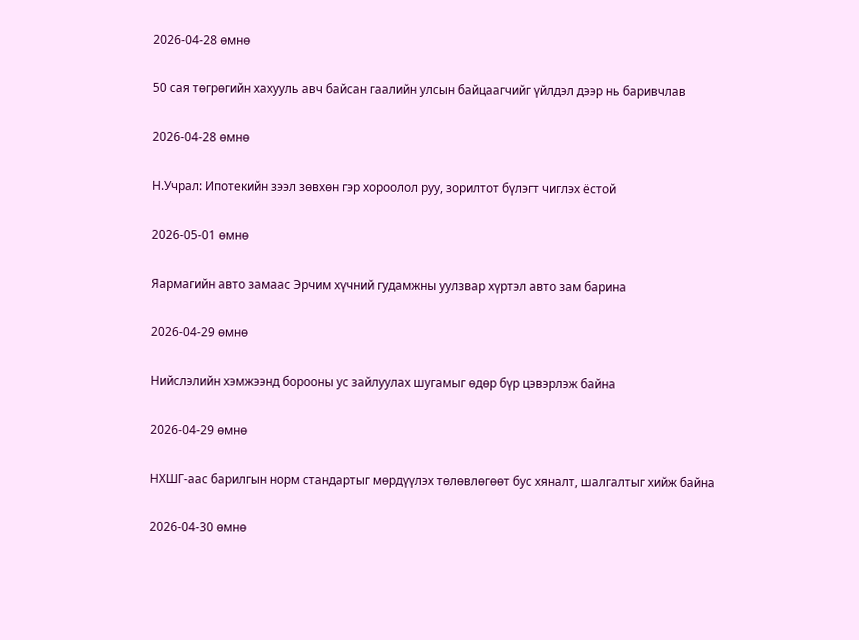2026-04-28 өмнө

50 сая төгрөгийн хахууль авч байсан гаалийн улсын байцаагчийг үйлдэл дээр нь баривчлав

2026-04-28 өмнө

Н.Учрал: Ипотекийн зээл зөвхөн гэр хороолол руу, зорилтот бүлэгт чиглэх ёстой

2026-05-01 өмнө

Яармагийн авто замаас Эрчим хүчний гудамжны уулзвар хүртэл авто зам барина

2026-04-29 өмнө

Нийслэлийн хэмжээнд борооны ус зайлуулах шугамыг өдөр бүр цэвэрлэж байна

2026-04-29 өмнө

НХШГ-аас барилгын норм стандартыг мөрдүүлэх төлөвлөгөөт бус хяналт, шалгалтыг хийж байна

2026-04-30 өмнө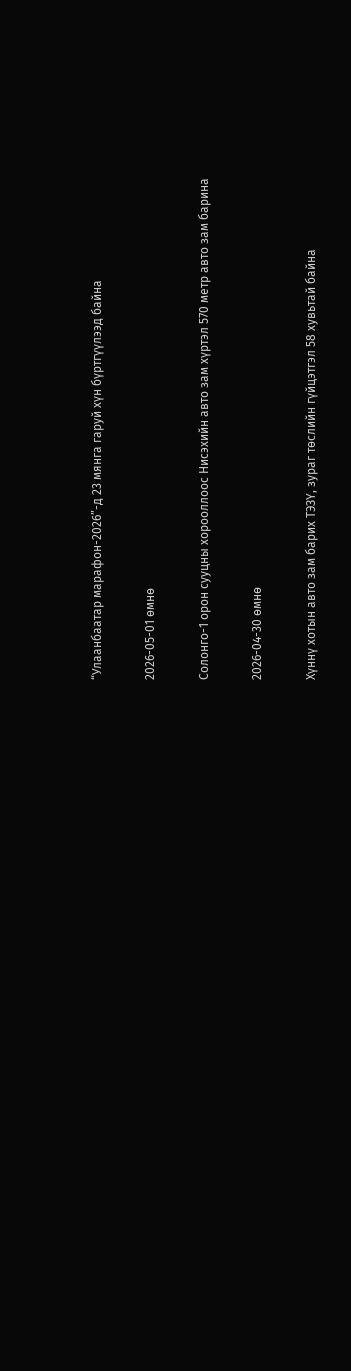“Улаанбаатар марафон-2026”-д 23 мянга гаруй хүн бүртгүүлээд байна

2026-05-01 өмнө

Солонго-1 орон сууцны хорооллоос Нисэхийн авто зам хүртэл 570 метр авто зам барина

2026-04-30 өмнө

Хүннү хотын авто зам барих ТЭЗҮ, зураг төслийн гүйцэтгэл 58 хувьтай байна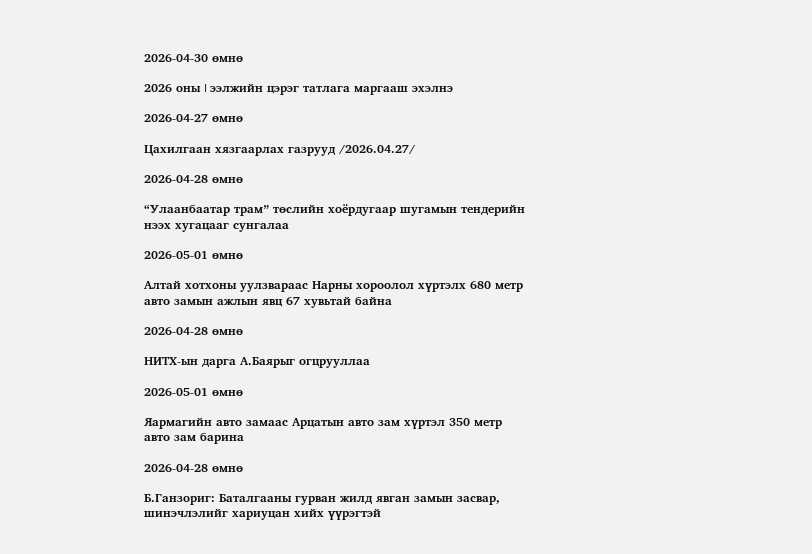2026-04-30 өмнө

2026 оны I ээлжийн цэрэг татлага маргааш эхэлнэ

2026-04-27 өмнө

Цахилгаан хязгаарлах газрууд /2026.04.27/

2026-04-28 өмнө

“Улаанбаатар трам” төслийн хоёрдугаар шугамын тендерийн нээх хугацааг сунгалаа

2026-05-01 өмнө

Алтай хотхоны уулзвараас Нарны хороолол хүртэлх 680 метр авто замын ажлын явц 67 хувьтай байна

2026-04-28 өмнө

НИТХ-ын дарга А.Баярыг огцрууллаа

2026-05-01 өмнө

Яармагийн авто замаас Арцатын авто зам хүртэл 350 метр авто зам барина

2026-04-28 өмнө

Б.Ганзориг: Баталгааны гурван жилд явган замын засвар, шинэчлэлийг хариуцан хийх үүрэгтэй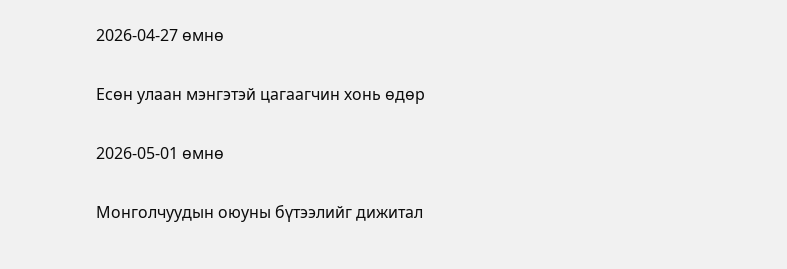2026-04-27 өмнө

Есөн улаан мэнгэтэй цагаагчин хонь өдөр

2026-05-01 өмнө

Монголчуудын оюуны бүтээлийг дижитал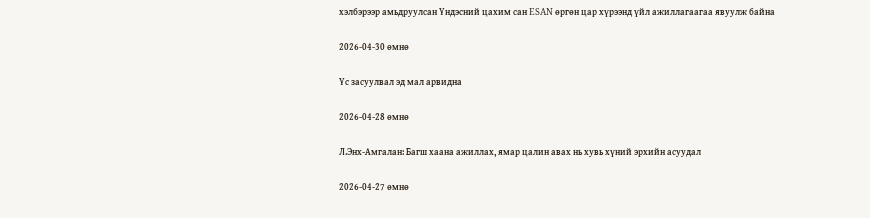хэлбэрээр амьдруулсан Үндэсний цахим сан ESAN өргөн цар хүрээнд үйл ажиллагаагаа явуулж байна

2026-04-30 өмнө

Үс засуулвал эд мал арвидна

2026-04-28 өмнө

Л.Энх-Амгалан: Багш хаана ажиллах, ямар цалин авах нь хувь хүний эрхийн асуудал

2026-04-27 өмнө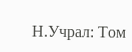Н.Учрал: Том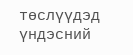төслүүдэд үндэсний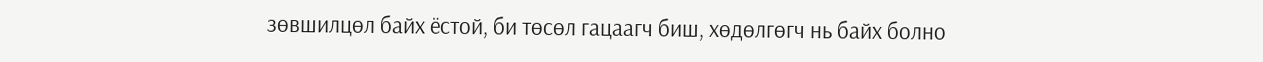зөвшилцөл байх ёстой, би төсөл гацаагч биш, хөдөлгөгч нь байх болно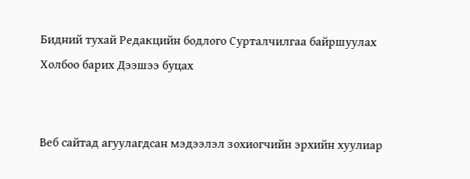Бидний тухай Редакцийн бодлого Сурталчилгаа байршуулах Холбоо барих Дээшээ буцах


Веб сайтад агуулагдсан мэдээлэл зохиогчийн эрхийн хуулиар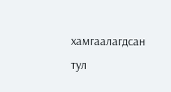хамгаалагдсан тул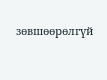зөвшөөрөлгүй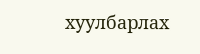хуулбарлах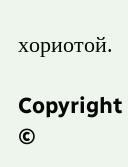хориотой.

Copyright ©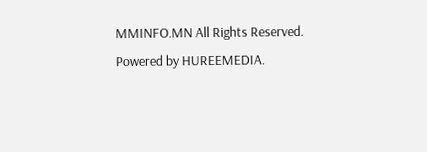MMINFO.MN All Rights Reserved. Powered by HUREEMEDIA.